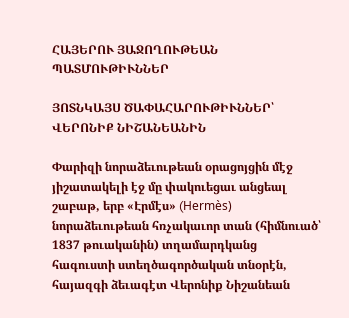ՀԱՅԵՐՈՒ ՅԱՋՈՂՈՒԹԵԱՆ ՊԱՏՄՈՒԹԻՒՆՆԵՐ

ՅՈՏՆԿԱՅՍ ԾԱՓԱՀԱՐՈՒԹԻՒՆՆԵՐ՝ ՎԵՐՈՆԻՔ ՆԻՇԱՆԵԱՆԻՆ

Փարիզի նորաձեւութեան օրացոյցին մէջ յիշատակելի էջ մը փակուեցաւ անցեալ շաբաթ, երբ «Էրմէս» (Hermès) նորաձեւութեան հռչակաւոր տան (հիմնուած՝ 1837 թուականին) տղամարդկանց հագուստի ստեղծագործական տնօրէն, հայազգի ձեւագէտ Վերոնիք Նիշանեան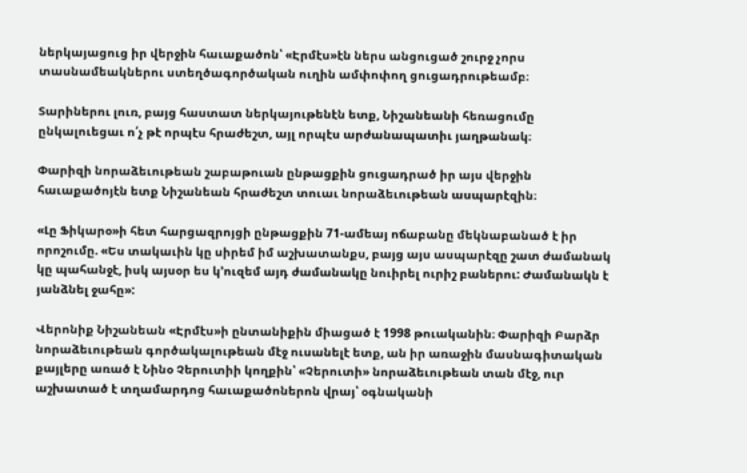ներկայացուց իր վերջին հաւաքածոն՝ «Էրմէս»էն ներս անցուցած շուրջ չորս տասնամեակներու ստեղծագործական ուղին ամփոփող ցուցադրութեամբ։

Տարիներու լուռ, բայց հաստատ ներկայութենէն ետք, Նիշանեանի հեռացումը ընկալուեցաւ ո՛չ թէ որպէս հրաժեշտ, այլ որպէս արժանապատիւ յաղթանակ։

Փարիզի նորաձեւութեան շաբաթուան ընթացքին ցուցադրած իր այս վերջին հաւաքածոյէն ետք Նիշանեան հրաժեշտ տուաւ նորաձեւութեան ասպարէզին։

«Լը Ֆիկարօ»ի հետ հարցազրոյցի ընթացքին 71-ամեայ ոճաբանը մեկնաբանած է իր որոշումը. «Ես տակաւին կը սիրեմ իմ աշխատանքս, բայց այս ասպարէզը շատ ժամանակ կը պահանջէ, իսկ այսօր ես կ՚ուզեմ այդ ժամանակը նուիրել ուրիշ բաներու: Ժամանակն է յանձնել ջահը»:

Վերոնիք Նիշանեան «Էրմէս»ի ընտանիքին միացած է 1998 թուականին։ Փարիզի Բարձր նորաձեւութեան գործակալութեան մէջ ուսանելէ ետք, ան իր առաջին մասնագիտական քայլերը առած է Նինօ Չերուտիի կողքին՝ «Չերուտի» նորաձեւութեան տան մէջ, ուր աշխատած է տղամարդոց հաւաքածոներոն վրայ՝ օգնականի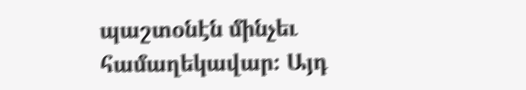պաշտօնէն մինչեւ համաղեկավար։ Այդ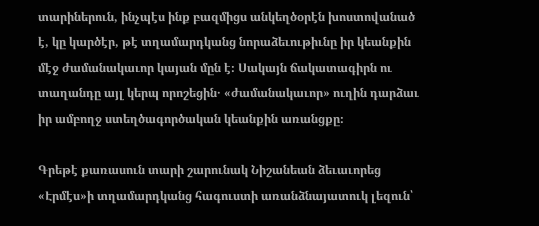տարիներուն, ինչպէս ինք բազմիցս անկեղծօրէն խոստովանած է, կը կարծէր, թէ տղամարդկանց նորաձեւութիւնը իր կեանքին մէջ ժամանակաւոր կայան մըն է։ Սակայն ճակատագիրն ու տաղանդը այլ կերպ որոշեցին․ «ժամանակաւոր» ուղին դարձաւ իր ամբողջ ստեղծագործական կեանքին առանցքը։

Գրեթէ քառասուն տարի շարունակ Նիշանեան ձեւաւորեց «Էրմէս»ի տղամարդկանց հագուստի առանձնայատուկ լեզուն՝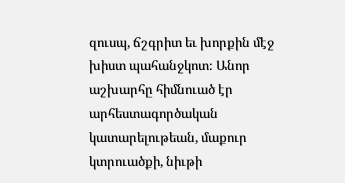զուսպ, ճշգրիտ եւ խորքին մէջ խիստ պահանջկոտ։ Անոր աշխարհը հիմնուած էր արհեստագործական կատարելութեան, մաքուր կտրուածքի, նիւթի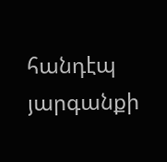հանդէպ յարգանքի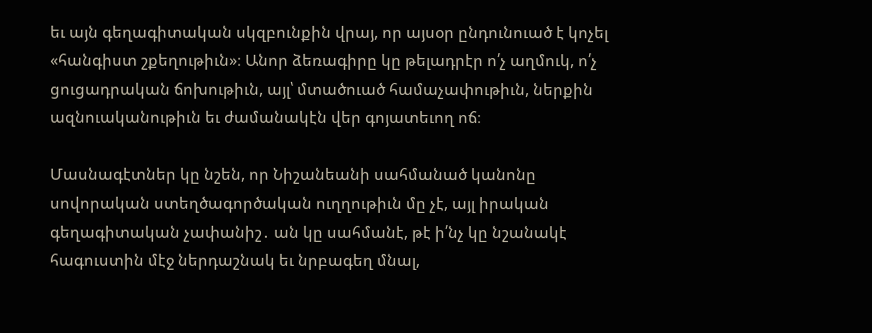եւ այն գեղագիտական սկզբունքին վրայ, որ այսօր ընդունուած է կոչել «հանգիստ շքեղութիւն»։ Անոր ձեռագիրը կը թելադրէր ո՛չ աղմուկ, ո՛չ ցուցադրական ճոխութիւն, այլ՝ մտածուած համաչափութիւն, ներքին ազնուականութիւն եւ ժամանակէն վեր գոյատեւող ոճ։

Մասնագէտներ կը նշեն, որ Նիշանեանի սահմանած կանոնը սովորական ստեղծագործական ուղղութիւն մը չէ, այլ իրական գեղագիտական չափանիշ․ ան կը սահմանէ, թէ ի՛նչ կը նշանակէ հագուստին մէջ ներդաշնակ եւ նրբագեղ մնալ,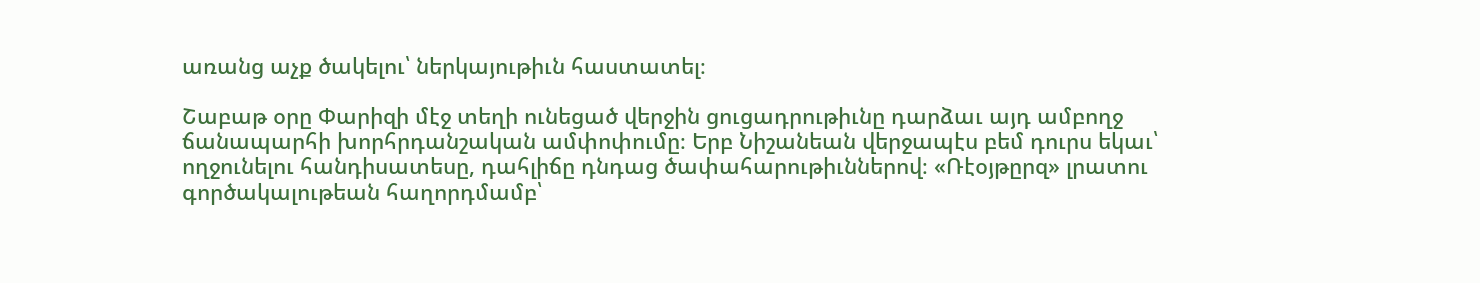առանց աչք ծակելու՝ ներկայութիւն հաստատել։

Շաբաթ օրը Փարիզի մէջ տեղի ունեցած վերջին ցուցադրութիւնը դարձաւ այդ ամբողջ ճանապարհի խորհրդանշական ամփոփումը։ Երբ Նիշանեան վերջապէս բեմ դուրս եկաւ՝ ողջունելու հանդիսատեսը, դահլիճը դնդաց ծափահարութիւններով։ «Ռէօյթըրզ» լրատու գործակալութեան հաղորդմամբ՝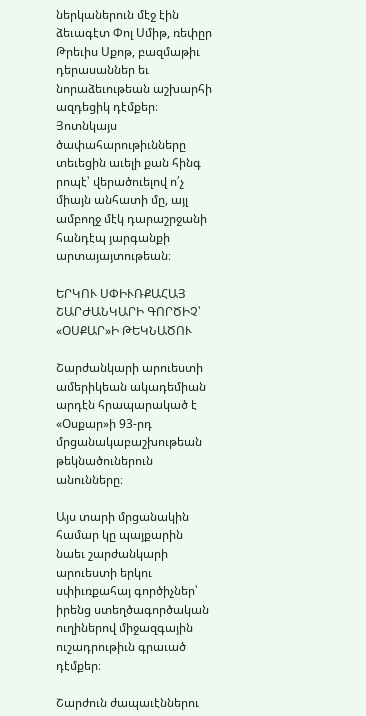ներկաներուն մէջ էին ձեւագէտ Փոլ Սմիթ, ռեփըր Թրեւիս Սքոթ, բազմաթիւ դերասաններ եւ նորաձեւութեան աշխարհի ազդեցիկ դէմքեր։ Յոտնկայս ծափահարութիւնները տեւեցին աւելի քան հինգ րոպէ՝ վերածուելով ո՛չ միայն անհատի մը, այլ ամբողջ մէկ դարաշրջանի հանդէպ յարգանքի արտայայտութեան։

ԵՐԿՈՒ ՍՓԻՒՌՔԱՀԱՅ ՇԱՐԺԱՆԿԱՐԻ ԳՈՐԾԻՉ՝ «ՕՍՔԱՐ»Ի ԹԵԿՆԱԾՈՒ

Շարժանկարի արուեստի ամերիկեան ակադեմիան արդէն հրապարակած է «Օսքար»ի 93-րդ մրցանակաբաշխութեան թեկնածուներուն անունները։

Այս տարի մրցանակին համար կը պայքարին նաեւ շարժանկարի արուեստի երկու սփիւռքահայ գործիչներ՝ իրենց ստեղծագործական ուղիներով միջազգային ուշադրութիւն գրաւած դէմքեր։

Շարժուն ժապաւէններու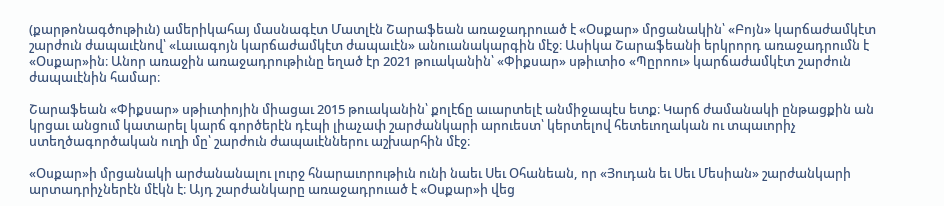(քարթոնագծութիւն) ամերիկահայ մասնագէտ Մատլէն Շարաֆեան առաջադրուած է «Օսքար» մրցանակին՝ «Բոյն» կարճաժամկէտ շարժուն ժապաւէնով՝ «Լաւագոյն կարճաժամկէտ ժապաւէն» անուանակարգին մէջ։ Ասիկա Շարաֆեանի երկրորդ առաջադրումն է «Օսքար»ին։ Անոր առաջին առաջադրութիւնը եղած էր 2021 թուականին՝ «Փիքսար» սթիւտիօ «Պըրոու» կարճաժամկէտ շարժուն ժապաւէնին համար։

Շարաֆեան «Փիքսար» սթիւտիոյին միացաւ 2015 թուականին՝ քոլէճը աւարտելէ անմիջապէս ետք։ Կարճ ժամանակի ընթացքին ան կրցաւ անցում կատարել կարճ գործերէն դէպի լիաչափ շարժանկարի արուեստ՝ կերտելով հետեւողական ու տպաւորիչ ստեղծագործական ուղի մը՝ շարժուն ժապաւէններու աշխարհին մէջ։

«Օսքար»ի մրցանակի արժանանալու լուրջ հնարաւորութիւն ունի նաեւ Սեւ Օհանեան, որ «Յուդան եւ Սեւ Մեսիան» շարժանկարի արտադրիչներէն մէկն է։ Այդ շարժանկարը առաջադրուած է «Օսքար»ի վեց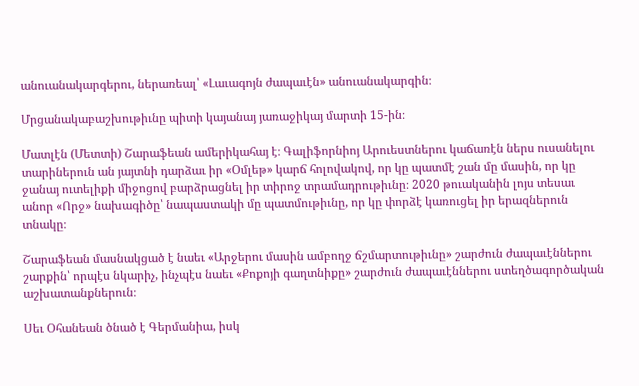անուանակարգերու, ներառեալ՝ «Լաւագոյն ժապաւէն» անուանակարգին։

Մրցանակաբաշխութիւնը պիտի կայանայ յառաջիկայ մարտի 15-ին։

Մատլէն (Մետտի) Շարաֆեան ամերիկահայ է։ Գալիֆորնիոյ Արուեստներու կաճառէն ներս ուսանելու տարիներուն ան յայտնի դարձաւ իր «Օմլեթ» կարճ հոլովակով, որ կը պատմէ շան մը մասին, որ կը ջանայ ուտելիքի միջոցով բարձրացնել իր տիրոջ տրամադրութիւնը։ 2020 թուականին լոյս տեսաւ անոր «Որջ» նախագիծը՝ նապաստակի մը պատմութիւնը, որ կը փորձէ կառուցել իր երազներուն տնակը։

Շարաֆեան մասնակցած է նաեւ «Արջերու մասին ամբողջ ճշմարտութիւնը» շարժուն ժապաւէններու շարքին՝ որպէս նկարիչ, ինչպէս նաեւ «Քոքոյի գաղտնիքը» շարժուն ժապաւէններու ստեղծագործական աշխատանքներուն։

Սեւ Օհանեան ծնած է Գերմանիա, իսկ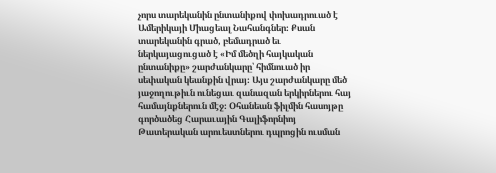չորս տարեկանին ընտանիքով փոխադրուած է Ամերիկայի Միացեալ Նահանգներ։ Քսան տարեկանին գրած, բեմադրած եւ ներկայացուցած է «Իմ մեծղի հայկական ընտանիքը» շարժանկարը՝ հիմնուած իր սեփական կեանքին վրայ։ Այս շարժանկարը մեծ յաջողութիւն ունեցաւ զանազան երկիրներու հայ համայնքներուն մէջ։ Օհանեան ֆիլմին հասոյթը գործածեց Հարաւային Գալիֆորնիոյ Թատերական արուեստներու դպրոցին ուսման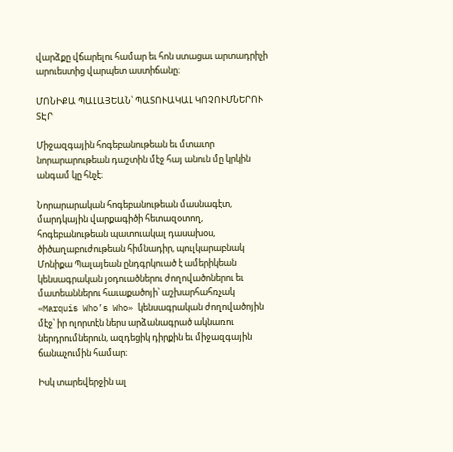վարձքը վճարելու համար եւ հոն ստացաւ արտադրիչի արուեստից վարպետ աստիճանը։

ՄՈՆԻՔԱ ՊԱԼԱՅԵԱՆ՝ ՊԱՏՈՒԱԿԱԼ ԿՈՉՈՒՄՆԵՐՈՒ ՏԷՐ

Միջազգային հոգեբանութեան եւ մտաւոր նորարարութեան դաշտին մէջ հայ անուն մը կրկին անգամ կը հնչէ։

Նորարարական հոգեբանութեան մասնագէտ, մարդկային վարքագիծի հետազօտող, հոգեբանութեան պատուակալ դասախօս, ծիծաղաբուժութեան հիմնադիր, պուլկարաբնակ Մոնիքա Պալայեան ընդգրկուած է ամերիկեան կենսագրական յօդուածներու ժողովածոներու եւ մատեաններու հաւաքածոյի՝ աշխարհահռչակ «Marquis Who’s Who» կենսագրական ժողովածոյին մէջ՝ իր ոլորտէն ներս արձանագրած ակնառու ներդրումներուն, ազդեցիկ դիրքին եւ միջազգային ճանաչումին համար։

Իսկ տարեվերջին ալ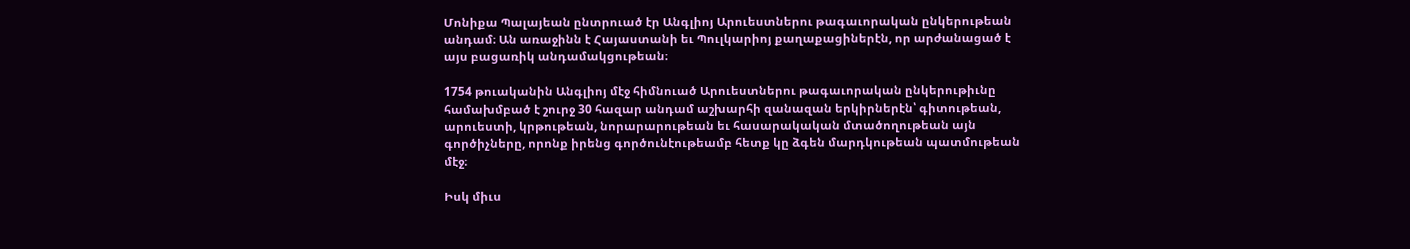Մոնիքա Պալայեան ընտրուած էր Անգլիոյ Արուեստներու թագաւորական ընկերութեան անդամ։ Ան առաջինն է Հայաստանի եւ Պուլկարիոյ քաղաքացիներէն, որ արժանացած է այս բացառիկ անդամակցութեան։

1754 թուականին Անգլիոյ մէջ հիմնուած Արուեստներու թագաւորական ընկերութիւնը համախմբած է շուրջ 30 հազար անդամ աշխարհի զանազան երկիրներէն՝ գիտութեան, արուեստի, կրթութեան, նորարարութեան եւ հասարակական մտածողութեան այն գործիչները, որոնք իրենց գործունէութեամբ հետք կը ձգեն մարդկութեան պատմութեան մէջ։

Իսկ միւս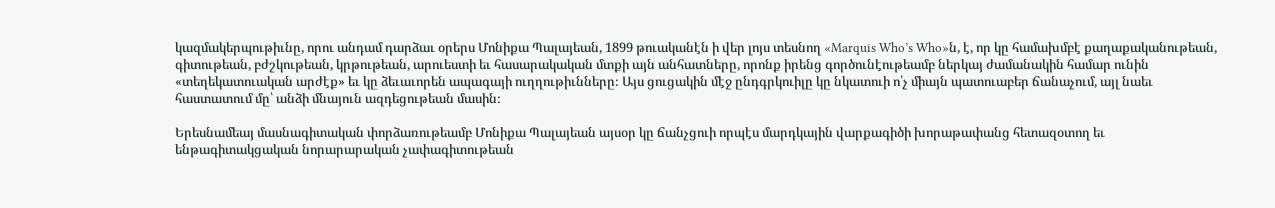կազմակերպութիւնը, որու անդամ դարձաւ օրերս Մոնիքա Պալայեան, 1899 թուականէն ի վեր լոյս տեսնող «Marquis Who’s Who»ն, է, որ կը համախմբէ քաղաքականութեան, գիտութեան, բժշկութեան, կրթութեան, արուեստի եւ հասարակական մտքի այն անհատները, որոնք իրենց գործունէութեամբ ներկայ ժամանակին համար ունին «տեղեկատուական արժէք» եւ կը ձեւաւորեն ապագայի ուղղութիւնները։ Այս ցուցակին մէջ ընդգրկուիլը կը նկատուի ո՛չ միայն պատուաբեր ճանաչում, այլ նաեւ հաստատում մը՝ անձի մնայուն ազդեցութեան մասին։

Երեսնամեայ մասնագիտական փորձառութեամբ Մոնիքա Պալայեան այսօր կը ճանչցուի որպէս մարդկային վարքագիծի խորաթափանց հետազօտող եւ ենթագիտակցական նորարարական չափագիտութեան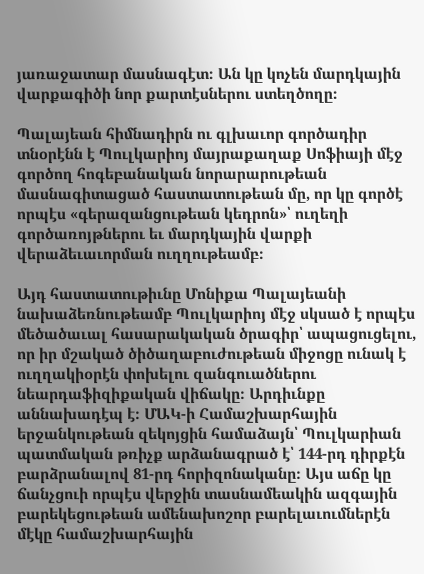յառաջատար մասնագէտ։ Ան կը կոչեն մարդկային վարքագիծի նոր քարտէսներու ստեղծողը։

Պալայեան հիմնադիրն ու գլխաւոր գործադիր տնօրէնն է Պուլկարիոյ մայրաքաղաք Սոֆիայի մէջ գործող հոգեբանական նորարարութեան մասնագիտացած հաստատութեան մը, որ կը գործէ որպէս «գերազանցութեան կեդրոն»՝ ուղեղի գործառոյթներու եւ մարդկային վարքի վերաձեւաւորման ուղղութեամբ։

Այդ հաստատութիւնը Մոնիքա Պալայեանի նախաձեռնութեամբ Պուլկարիոյ մէջ սկսած է որպէս մեծածաւալ հասարակական ծրագիր՝ ապացուցելու, որ իր մշակած ծիծաղաբուժութեան միջոցը ունակ է ուղղակիօրէն փոխելու զանգուածներու նեարդաֆիզիքական վիճակը։ Արդիւնքը աննախադէպ է։ ՄԱԿ-ի Համաշխարհային երջանկութեան զեկոյցին համաձայն՝ Պուլկարիան պատմական թռիչք արձանագրած է՝ 144-րդ դիրքէն բարձրանալով 81-րդ հորիզոնականը։ Այս աճը կը ճանչցուի որպէս վերջին տասնամեակին ազգային բարեկեցութեան ամենախոշոր բարելաւումներէն մէկը համաշխարհային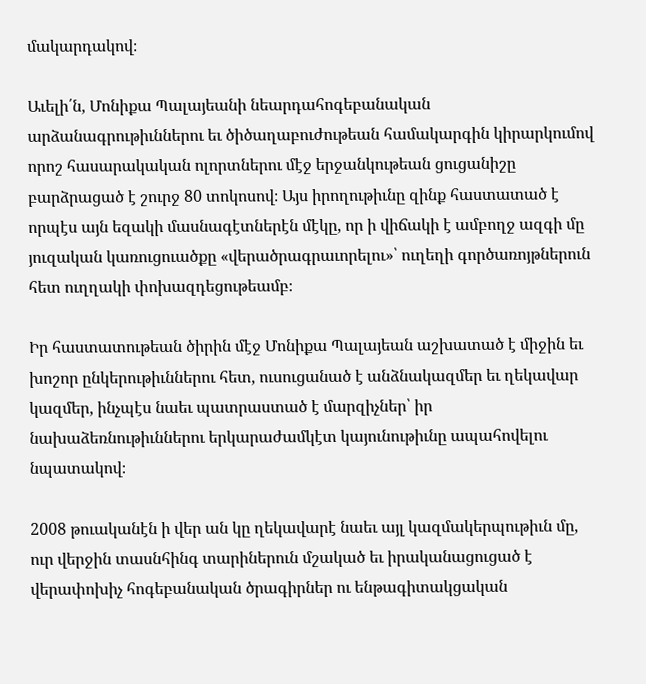մակարդակով։

Աւելի՛ն, Մոնիքա Պալայեանի նեարդահոգեբանական արձանագրութիւններու եւ ծիծաղաբուժութեան համակարգին կիրարկումով որոշ հասարակական ոլորտներու մէջ երջանկութեան ցուցանիշը բարձրացած է շուրջ 80 տոկոսով։ Այս իրողութիւնը զինք հաստատած է որպէս այն եզակի մասնագէտներէն մէկը, որ ի վիճակի է ամբողջ ազգի մը յուզական կառուցուածքը «վերածրագրաւորելու»՝ ուղեղի գործառոյթներուն հետ ուղղակի փոխազդեցութեամբ։

Իր հաստատութեան ծիրին մէջ Մոնիքա Պալայեան աշխատած է միջին եւ խոշոր ընկերութիւններու հետ, ուսուցանած է անձնակազմեր եւ ղեկավար կազմեր, ինչպէս նաեւ պատրաստած է մարզիչներ՝ իր նախաձեռնութիւններու երկարաժամկէտ կայունութիւնը ապահովելու նպատակով։

2008 թուականէն ի վեր ան կը ղեկավարէ նաեւ այլ կազմակերպութիւն մը, ուր վերջին տասնհինգ տարիներուն մշակած եւ իրականացուցած է վերափոխիչ հոգեբանական ծրագիրներ ու ենթագիտակցական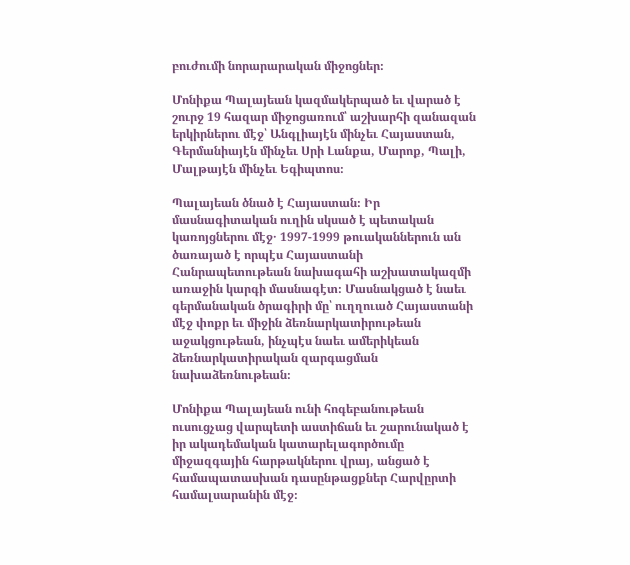բուժումի նորարարական միջոցներ։

Մոնիքա Պալայեան կազմակերպած եւ վարած է շուրջ 19 հազար միջոցառում՝ աշխարհի զանազան երկիրներու մէջ՝ Անգլիայէն մինչեւ Հայաստան, Գերմանիայէն մինչեւ Սրի Լանքա, Մարոք, Պալի, Մալթայէն մինչեւ Եգիպտոս։

Պալայեան ծնած է Հայաստան։ Իր մասնագիտական ուղին սկսած է պետական կառոյցներու մէջ․ 1997-1999 թուականներուն ան ծառայած է որպէս Հայաստանի Հանրապետութեան նախագահի աշխատակազմի առաջին կարգի մասնագէտ։ Մասնակցած է նաեւ գերմանական ծրագիրի մը՝ ուղղուած Հայաստանի մէջ փոքր եւ միջին ձեռնարկատիրութեան աջակցութեան, ինչպէս նաեւ ամերիկեան ձեռնարկատիրական զարգացման նախաձեռնութեան։

Մոնիքա Պալայեան ունի հոգեբանութեան ուսուցչաց վարպետի աստիճան եւ շարունակած է իր ակադեմական կատարելագործումը միջազգային հարթակներու վրայ, անցած է համապատասխան դասընթացքներ Հարվըրտի համալսարանին մէջ։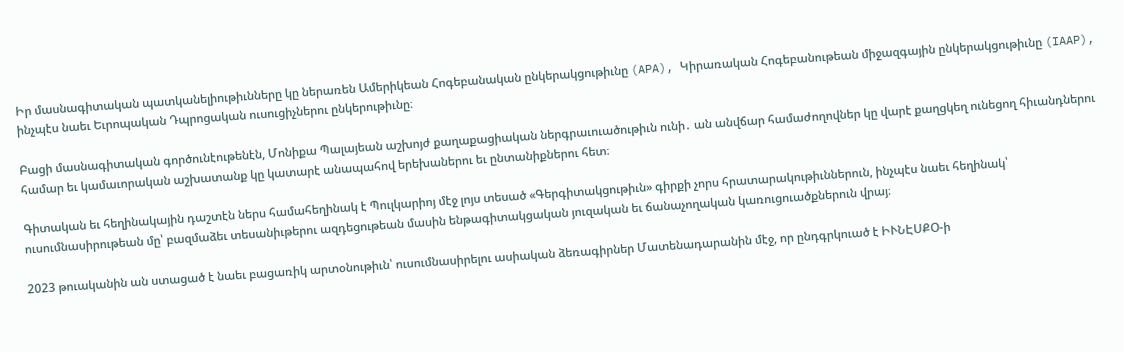Իր մասնագիտական պատկանելիութիւնները կը ներառեն Ամերիկեան Հոգեբանական ընկերակցութիւնը (APA), Կիրառական Հոգեբանութեան միջազգային ընկերակցութիւնը (IAAP), ինչպէս նաեւ Եւրոպական Դպրոցական ուսուցիչներու ընկերութիւնը։

Բացի մասնագիտական գործունէութենէն, Մոնիքա Պալայեան աշխոյժ քաղաքացիական ներգրաւուածութիւն ունի․ ան անվճար համաժողովներ կը վարէ քաղցկեղ ունեցող հիւանդներու համար եւ կամաւորական աշխատանք կը կատարէ անապահով երեխաներու եւ ընտանիքներու հետ։

Գիտական եւ հեղինակային դաշտէն ներս համահեղինակ է Պուլկարիոյ մէջ լոյս տեսած «Գերգիտակցութիւն» գիրքի չորս հրատարակութիւններուն, ինչպէս նաեւ հեղինակ՝ ուսումնասիրութեան մը՝ բազմաձեւ տեսանիւթերու ազդեցութեան մասին ենթագիտակցական յուզական եւ ճանաչողական կառուցուածքներուն վրայ։

2023 թուականին ան ստացած է նաեւ բացառիկ արտօնութիւն՝ ուսումնասիրելու ասիական ձեռագիրներ Մատենադարանին մէջ, որ ընդգրկուած է ԻՒՆԷՍՔՕ-ի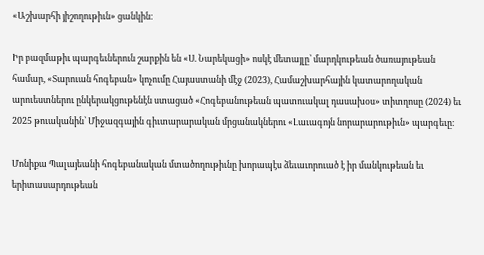«Աշխարհի յիշողութիւն» ցանկին։

Իր բազմաթիւ պարգեւներուն շարքին են «Ս. Նարեկացի» ոսկէ մետայլը՝ մարդկութեան ծառայութեան համար, «Տարուան հոգեբան» կոչումը Հայաստանի մէջ (2023), Համաշխարհային կատարողական արուեստներու ընկերակցութենէն ստացած «Հոգեբանութեան պատուակալ դասախօս» տիտղոսը (2024) եւ 2025 թուականին՝ Միջազգային գիւտարարական մրցանակներու «Լաւագոյն նորարարութիւն» պարգեւը։

Մոնիքա Պալայեանի հոգեբանական մտածողութիւնը խորապէս ձեւաւորուած է իր մանկութեան եւ երիտասարդութեան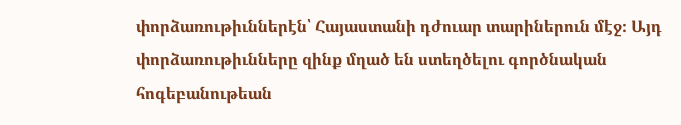փորձառութիւններէն՝ Հայաստանի դժուար տարիներուն մէջ։ Այդ փորձառութիւնները զինք մղած են ստեղծելու գործնական հոգեբանութեան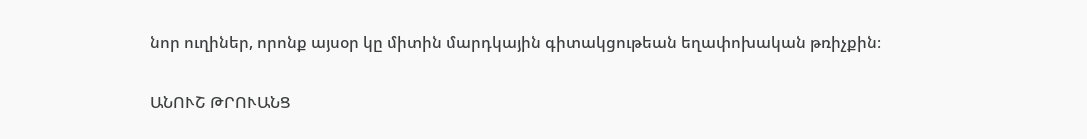նոր ուղիներ, որոնք այսօր կը միտին մարդկային գիտակցութեան եղափոխական թռիչքին։

ԱՆՈՒՇ ԹՐՈՒԱՆՑ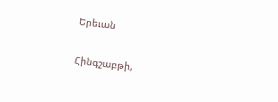Երեւան

Հինգշաբթի,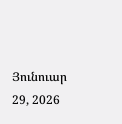Յունուար 29, 2026